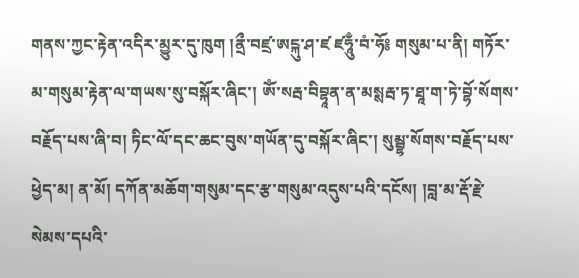གནས་ཀྱང་རྟེན་འདིར་མྱུར་དུ་ཁུག །ནྲྀ་བཛྲ་ཨངྐུ་ཤ་ཛ ཛཧཱུྃ་བཾ་ཧོ༔ གསུམ་པ་ནི། གཏོར་མ་གསུམ་རྟེན་ལ་གཡས་སུ་བསྐོར་ཞིང་། ཨོཾ་སརྦ་བིབྷཱན་ན་མསྶརྦ་ཏ་ཐཱ་ག་ཏེ་བྷོ་སོགས་བརྗོད་པས་ཞི་བ། ཏིང་ལོ་དང་ཆང་བུས་གཡོན་དུ་བསྐོར་ཞིང་། སུམྦྷ་སོགས་བརྗོད་པས་ཕྱེད་མ། ན་མོ། དཀོན་མཆོག་གསུམ་དང་རྩ་གསུམ་འདུས་པའི་དངོས། །བླ་མ་རྡོ་རྗེ་སེམས་དཔའི་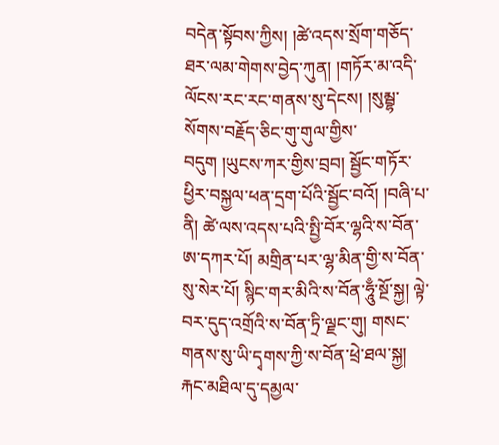བདེན་སྟོབས་ཀྱིས། །ཚེ་འདས་སྲོག་གཅོད་ཐར་ལམ་གེགས་བྱེད་ཀུན། །གཏོར་མ་འདི་ལོངས་རང་རང་གནས་སུ་དེངས། །སུམྦྷ་སོགས་བརྗོད་ཅིང་གུ་གུལ་གྱིས་བདུག །ཡུངས་ཀར་གྱིས་བྲབ། སྦྱོང་གཏོར་ཕྱིར་བསྐྱལ་ཕན་དྲག་པོའི་སྦྱོང་བའོ། །བཞི་པ་ནི། ཚེ་ལས་འདས་པའི་སྤྱི་བོར་ལྷའི་ས་བོན་ཨ་དཀར་པོ། མགྲིན་པར་ལྷ་མིན་གྱི་ས་བོན་སུ་སེར་པོ། སྙིང་གར་མིའི་ས་བོན་ཧཱུྃ་སྔོ་སྐྱ། ལྟེ་བར་དུད་འགྲོའི་ས་བོན་ཏྲི་ལྗང་གུ། གསང་གནས་སུ་ཡི་དྭགས་ཀྱི་ས་བོན་ཕྲེ་ཐལ་སྐྱ། རྐང་མཐིལ་དུ་དམྱལ་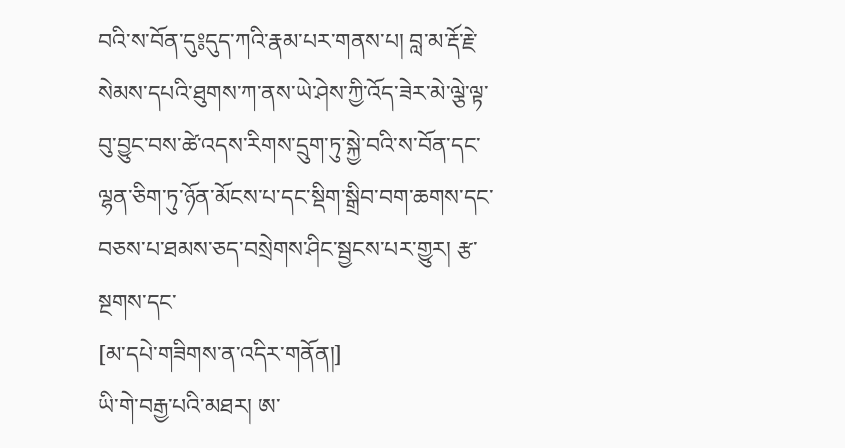བའི་ས་བོན་དུ༔དུད་ཀའི་རྣམ་པར་གནས་པ། བླ་མ་རྡོ་རྗེ་སེམས་དཔའི་ཐུགས་ཀ་ནས་ཡེ་ཤེས་ཀྱི་འོད་ཟེར་མེ་ལྕེ་ལྟ་བུ་བྱུང་བས་ཚེ་འདས་རིགས་དྲུག་ཏུ་སྐྱེ་བའི་ས་བོན་དང་ལྷན་ཅིག་ཏུ་ཉོན་མོངས་པ་དང་སྡིག་སྒྲིབ་བག་ཆགས་དང་བཅས་པ་ཐམས་ཅད་བསྲེགས་ཤིང་སྦྱངས་པར་གྱུར། རྩ་སྔགས་དང་
[མ་དཔེ་གཟིགས་ན་འདིར་གནོན།]
ཡི་གེ་བརྒྱ་པའི་མཐར། ཨ་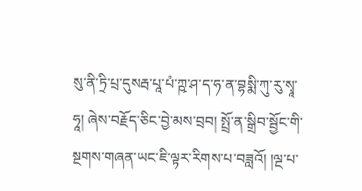སུ་ནི་ཏྲི་པྲ་དུསརྦ་པཱ་པཾ་ཀྵ་ཤ་ད་ཧ་ན་བྷསྨི་ཀུ་རུ་སྭཱ་ཧཱ། ཞེས་བརྗོད་ཅིང་བྱེ་མས་བྲབ། སྤྲོ་ན་སྒྲིབ་སྦྱོང་གི་སྔགས་གཞན་ཡང་ཇི་ལྟར་རིགས་པ་བཟླའོ། །ལྔ་པ་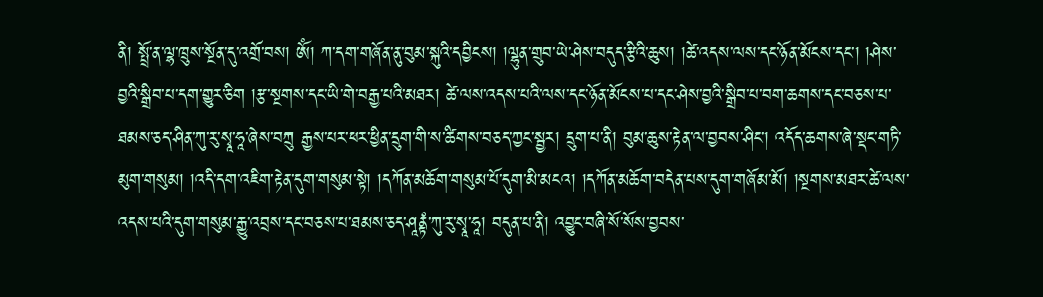ནི། སྤྲོ་ན་ལྷ་ཁྲུས་སྔོན་དུ་འགྲོ་བས། ཨོཾ། ཀ་དག་གཞོན་ནུ་བུམ་སྐུའི་དབྱིངས། །ལྷུན་གྲུབ་ཡེ་ཤེས་བདུད་རྩིའི་ཆུས། །ཚེ་འདས་ལས་དང་ཉོན་མོངས་དང་། །ཤེས་བྱའི་སྒྲིབ་པ་དག་གྱུར་ཅིག །རྩ་སྔགས་དང་ཡི་གེ་བརྒྱ་པའི་མཐར། ཚེ་ལས་འདས་པའི་ལས་དང་ཉོན་མོངས་པ་དང་ཤེས་བྱའི་སྒྲིབ་པ་བག་ཆགས་དང་བཅས་པ་ཐམས་ཅད་ཤིན་ཀུ་རུ་སྭཱ་ཧཱ་ཞེས་བཀྲུ རྒྱས་པར་ཕར་ཕྱིན་དྲུག་གི་ས་ཚིགས་བཅད་ཀྱང་སྦྱར། དྲུག་པ་ནི། བུམ་ཆུས་རྟེན་ལ་བྱབས་ཤིང་། འདོད་ཆགས་ཞེ་སྡང་གཏི་མུག་གསུམ། །འདི་དག་འཇིག་རྟེན་དུག་གསུམ་སྟེ། །དཀོན་མཆོག་གསུམ་པོ་དུག་མི་མངའ། །དཀོན་མཆོག་བདེན་པས་དུག་གཞོམ་མོ། །སྔགས་མཐར་ཚེ་ལས་འདས་པའི་དུག་གསུམ་རྒྱུ་འབྲས་དང་བཅས་པ་ཐམས་ཅད་ཤཱནྟཾ་ཀུ་རུ་སྭཱ་ཧཱ། བདུན་པ་ནི། འབྱུང་བཞི་སོ་སོས་བྱབས་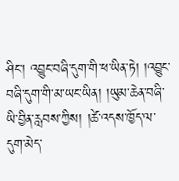ཤིང་། འབྱུང་བཞི་དུག་གི་ཕ་ཡིན་ཏེ། །འབྱུང་བཞི་དུག་གི་མ་ཡང་ཡིན། །ཡུམ་ཆེན་བཞི་ཡི་བྱིན་རླབས་ཀྱིས། །ཚེ་འདས་ཁྱོད་ལ་དུག་མེད་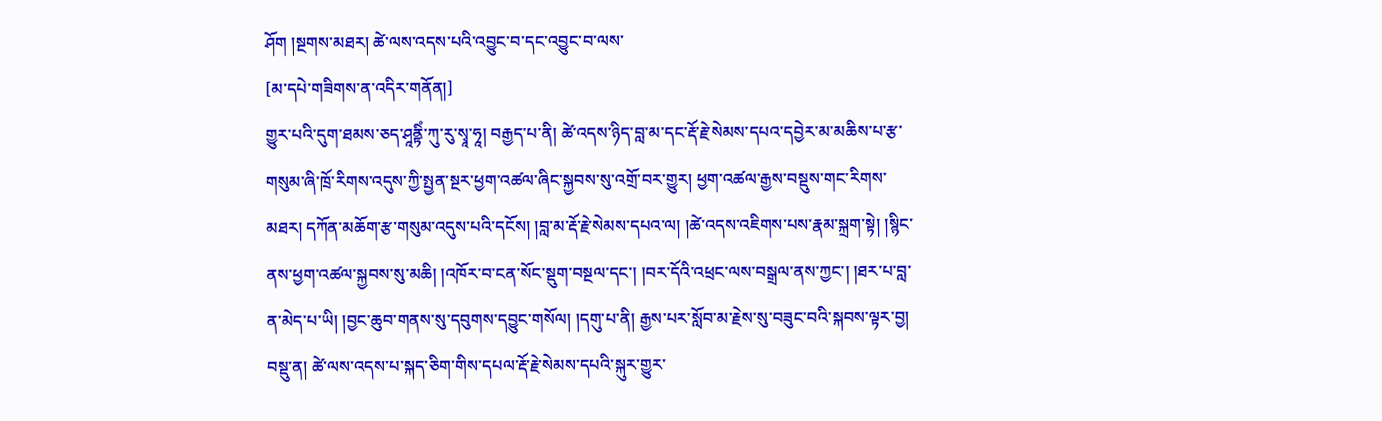ཤོག །སྔགས་མཐར། ཚེ་ལས་འདས་པའི་འབྱུང་བ་དང་འབྱུང་བ་ལས་
[མ་དཔེ་གཟིགས་ན་འདིར་གནོན།]
གྱུར་པའི་དུག་ཐམས་ཅད་ཤཱནྟིཾ་ཀུ་རུ་སྭཱ་ཧཱ། བརྒྱད་པ་ནི། ཚེ་འདས་ཉིད་བླ་མ་དང་རྡོ་རྗེ་སེམས་དཔའ་དབྱེར་མ་མཆིས་པ་རྩ་གསུམ་ཞི་ཁྲོ་རིགས་འདུས་ཀྱི་སྤྱན་སྔར་ཕྱག་འཚལ་ཞིང་སྐྱབས་སུ་འགྲོ་བར་གྱུར། ཕྱག་འཚལ་རྒྱས་བསྡུས་གང་རིགས་མཐར། དཀོན་མཆོག་རྩ་གསུམ་འདུས་པའི་དངོས། །བླ་མ་རྡོ་རྗེ་སེམས་དཔའ་ལ། །ཚེ་འདས་འཇིགས་པས་རྣམ་སྐྲག་སྟེ། །སྙིང་ནས་ཕྱག་འཚལ་སྐྱབས་སུ་མཆི། །འཁོར་བ་ངན་སོང་སྡུག་བསྔལ་དང་། །བར་དོའི་འཕྲང་ལས་བསྒྲལ་ནས་ཀྱང་། །ཐར་པ་བླ་ན་མེད་པ་ཡི། །བྱང་ཆུབ་གནས་སུ་དབུགས་དབྱུང་གསོལ། །དགུ་པ་ནི། རྒྱས་པར་སློབ་མ་རྗེས་སུ་བཟུང་བའི་སྐབས་ལྟར་བྱ། བསྡུ་ན། ཚེ་ལས་འདས་པ་སྐད་ཅིག་གིས་དཔལ་རྡོ་རྗེ་སེམས་དཔའི་སྐུར་གྱུར་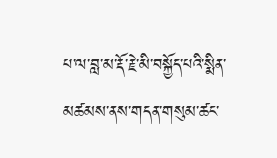པ་ལ་བླ་མ་རྡོ་རྗེ་མི་བསྐྱོད་པའི་སྨིན་མཚམས་ནས་གདན་གསུམ་ཚང་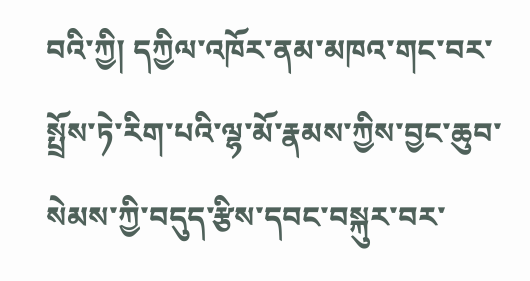བའི་ཀྱི། དཀྱིལ་འཁོར་ནམ་མཁའ་གང་བར་སྤྲོས་ཏེ་རིག་པའི་ལྷ་མོ་རྣམས་ཀྱིས་བྱང་ཆུབ་སེམས་ཀྱི་བདུད་རྩིས་དབང་བསྐུར་བར་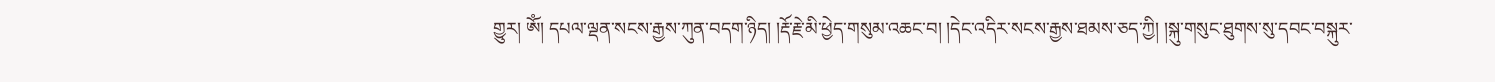གྱུར། ཨོཾ། དཔལ་ལྡན་སངས་རྒྱས་ཀུན་བདག་ཉིད། །རྡོ་རྗེ་མི་ཕྱེད་གསུམ་འཆང་བ། །དེང་འདིར་སངས་རྒྱས་ཐམས་ཅད་ཀྱི། །སྐུ་གསུང་ཐུགས་སུ་དབང་བསྐུར་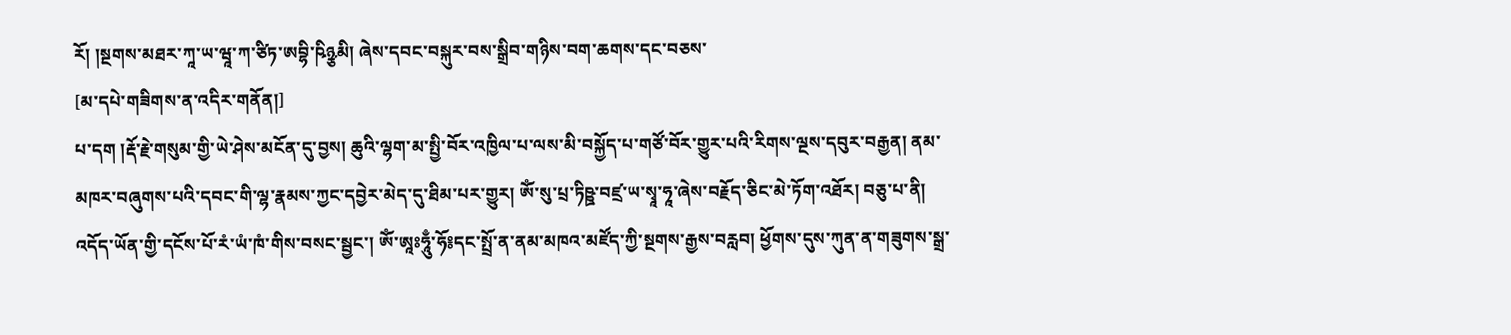རོ། །སྔགས་མཐར་ཀཱ་ཡ་ཝཱ་ཀ་ཙིཏ་ཨབྷི་ཥིཉྩམི། ཞེས་དབང་བསྐུར་བས་སྒྲིབ་གཉིས་བག་ཆགས་དང་བཅས་
[མ་དཔེ་གཟིགས་ན་འདིར་གནོན།]
པ་དག །རྡོ་རྗེ་གསུམ་གྱི་ཡེ་ཤེས་མངོན་དུ་བྱས། ཆུའི་ལྷག་མ་སྤྱི་བོར་འཁྱིལ་པ་ལས་མི་བསྐྱོད་པ་གཙོ་བོར་གྱུར་པའི་རིགས་ལྔས་དབུར་བརྒྱན། ནམ་མཁར་བཞུགས་པའི་དབང་གི་ལྷ་རྣམས་ཀྱང་དབྱེར་མེད་དུ་ཐིམ་པར་གྱུར། ཨོཾ་སུ་པྲ་ཏིཥྛ་བཛྲ་ཡ་སྭཱ་ཧཱ་ཞེས་བརྗོད་ཅིང་མེ་ཏོག་འཐོར། བཅུ་པ་ནི། འདོད་ཡོན་གྱི་དངོས་པོ་རཾ་ཡཾ་ཁཾ་གིས་བསང་སྦྱང་། ༀ་ཨཱཿཧཱུྃ་ཧོ༔དང་སྤྲོ་ན་ནམ་མཁའ་མཛོད་ཀྱི་སྔགས་རྒྱས་བརླབ། ཕྱོགས་དུས་ཀུན་ན་གཟུགས་སྒྲ་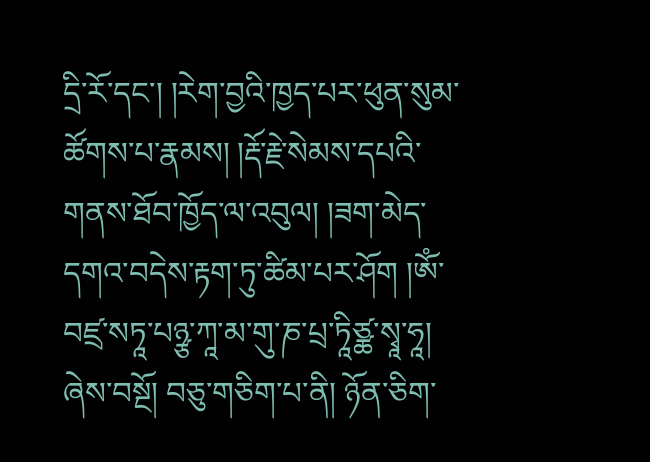དྲི་རོ་དང་། །རེག་བྱའི་ཁྱད་པར་ཕུན་སུམ་ཚོགས་པ་རྣམས། །རྡོ་རྗེ་སེམས་དཔའི་གནས་ཐོབ་ཁྱོད་ལ་འབུལ། །ཟག་མེད་དགའ་བདེས་རྟག་ཏུ་ཚིམ་པར་ཤོག །ཨོཾ་བཛྲ་སཏཱ་པཉྩ་ཀཱ་མ་གུ་ཎ་པྲ་ཏཱིཙྪ་སྭཱ་ཧཱ། ཞེས་བསྔོ། བཅུ་གཅིག་པ་ནི། ཉོན་ཅིག་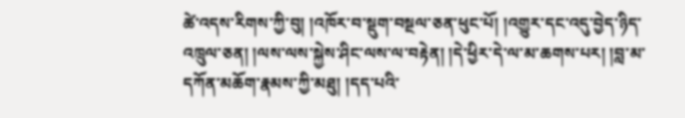ཚེ་འདས་རིགས་ཀྱི་བུ། །འཁོར་བ་སྡུག་བསྔལ་ཅན་ཕུང་པོ། །འགྱུར་དང་འདུ་བྱེད་ཉིད་འཁྲུལ་ཅན། །ལས་ལས་སྐྱེས་ཤིང་ལས་ལ་བརྟེན། །དེ་ཕྱིར་དེ་ལ་མ་ཆགས་པར། །བླ་མ་དཀོན་མཆོག་རྣམས་ཀྱི་མཐུ། །དད་པའི་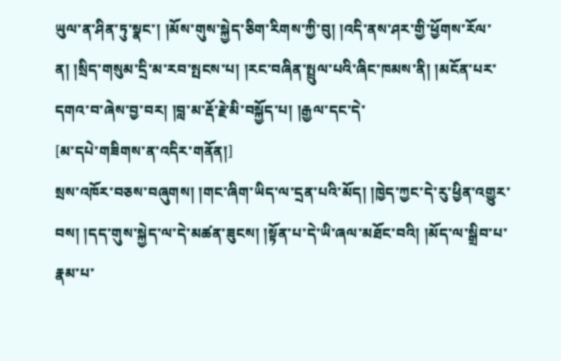ཡུལ་ན་ཤིན་ཏུ་སྣང་། །མོས་གུས་སྐྱེད་ཅིག་རིགས་ཀྱི་བུ། །འདི་ནས་ཤར་གྱི་ཕྱོགས་རོལ་ན། །སྲིད་གསུམ་དྲི་མ་རབ་སྤངས་པ། །རང་བཞིན་སྤྲུལ་པའི་ཞིང་ཁམས་ནི། །མངོན་པར་དགའ་བ་ཞེས་བྱ་བར། །བླ་མ་རྡོ་རྗེ་མི་བསྐྱོད་པ། །རྒྱལ་དང་དེ་
[མ་དཔེ་གཟིགས་ན་འདིར་གནོན།]
སྲས་འཁོར་བཅས་བཞུགས། །གང་ཞིག་ཡིད་ལ་དྲན་པའི་མོད། །ཁྱེད་ཀྱང་དེ་རུ་ཕྱིན་འགྱུར་བས། །དད་གུས་སྐྱེད་ལ་དེ་མཚན་ཟུངས། །སྟོན་པ་དེ་ཡི་ཞལ་མཐོང་བའི། །མོད་ལ་སྒྲིབ་པ་རྣམ་པ་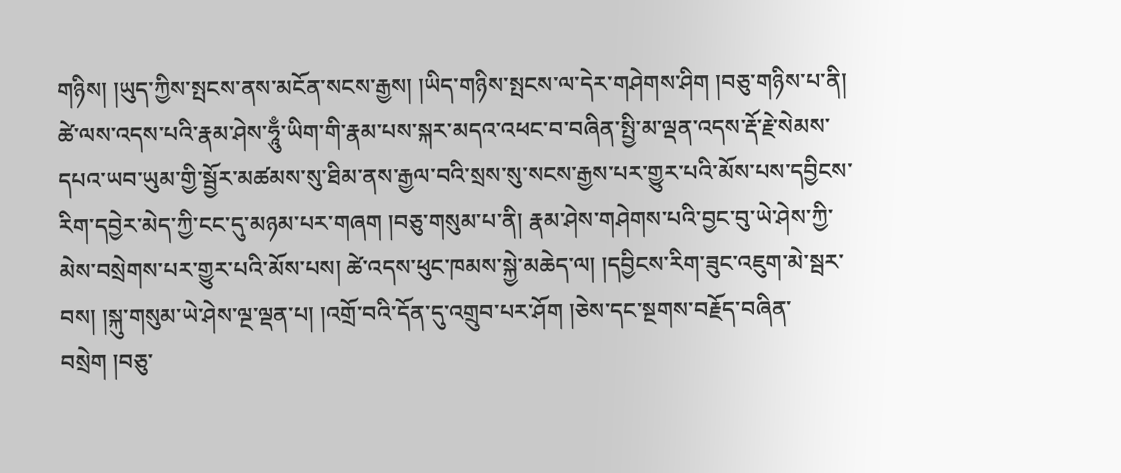གཉིས། །ཡུད་ཀྱིས་སྤངས་ནས་མངོན་སངས་རྒྱས། །ཡིད་གཉིས་སྤངས་ལ་དེར་གཤེགས་ཤིག །བཅུ་གཉིས་པ་ནི། ཚེ་ལས་འདས་པའི་རྣམ་ཤེས་ཧཱུྃ་ཡིག་གི་རྣམ་པས་སྐར་མདའ་འཕང་བ་བཞིན་སྤྱི་མ་ལྡན་འདས་རྡོ་རྗེ་སེམས་དཔའ་ཡབ་ཡུམ་གྱི་སྦྱོར་མཚམས་སུ་ཐིམ་ནས་རྒྱལ་བའི་སྲས་སུ་སངས་རྒྱས་པར་གྱུར་པའི་མོས་པས་དབྱིངས་རིག་དབྱེར་མེད་ཀྱི་ངང་དུ་མཉམ་པར་གཞག །བཅུ་གསུམ་པ་ནི། རྣམ་ཤེས་གཤེགས་པའི་བྱང་བུ་ཡེ་ཤེས་ཀྱི་མེས་བསྲེགས་པར་གྱུར་པའི་མོས་པས། ཚེ་འདས་ཕུང་ཁམས་སྐྱེ་མཆེད་ལ། །དབྱིངས་རིག་ཟུང་འཇུག་མེ་སྦར་བས། །སྐུ་གསུམ་ཡེ་ཤེས་ལྔ་ལྡན་པ། །འགྲོ་བའི་དོན་དུ་འགྲུབ་པར་ཤོག །ཅེས་དང་སྔགས་བརྗོད་བཞིན་བསྲེག །བཅུ་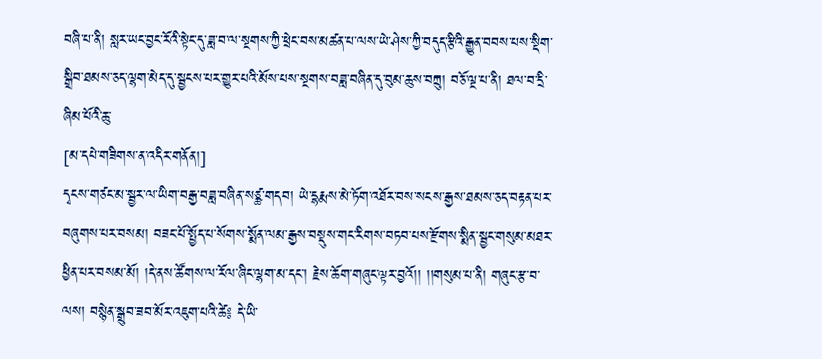བཞི་པ་ནི། སླར་ཡང་བྱང་རོའི་སྟེང་དུ་ཟླ་བ་ལ་སྔགས་ཀྱི་ཕྲེང་བས་མཚན་པ་ལས་ཡེ་ཤེས་ཀྱི་བདུད་རྩིའི་རྒྱུན་བབས་པས་སྡིག་སྒྲིབ་ཐམས་ཅད་ལྷག་མེད་དུ་སྦྱངས་པར་གྱུར་པའི་མོས་པས་སྔགས་བཟླ་བཞིན་དུ་བུམ་ཆུས་བཀྲུ། བཅོ་ལྔ་པ་ནི། ཐལ་བ་དྲི་ཞིམ་པོའི་ཆུ་
[མ་དཔེ་གཟིགས་ན་འདིར་གནོན།]
དྭངས་གཙང་མ་སྦྱར་ལ་ཡིག་བརྒྱ་བཟླ་བཞིན་སཙྪ་གདབ། ཡེ་དྷརྨས་མེ་ཏོག་འཐོར་བས་སངས་རྒྱས་ཐམས་ཅད་བརྟན་པར་བཞུགས་པར་བསམ། བཟང་པོ་སྤྱོད་པ་སོགས་སྨོན་ལམ་རྒྱས་བསྡུས་གང་རིགས་བཏབ་པས་རྫོགས་སྨིན་སྦྱང་གསུམ་མཐར་ཕྱིན་པར་བསམ་མོ། །དེ་ནས་ཚོགས་ལ་རོལ་ཞིང་ལྷག་མ་དང་། རྗེས་ཆོག་གཞུང་ལྟར་བྱའོ།། །།གསུམ་པ་ནི། གཞུང་རྩ་བ་ལས། བསྙེན་སྒྲུབ་ཟབ་མོར་འཇུག་པའི་ཚེ༔ དེ་ཡི་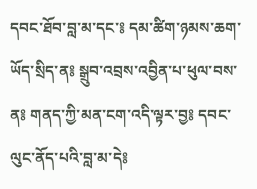དབང་ཐོབ་བླ་མ་དང་༔ དམ་ཚིག་ཉམས་ཆག་ཡོད་སྲིད་ན༔ སྒྲུབ་འབྲས་འབྱིན་པ་ཕུལ་བས་ན༔ གནད་ཀྱི་མན་ངག་འདི་ལྟར་བྱ༔ དབང་ལུང་ནོད་པའི་བླ་མ་དེ༔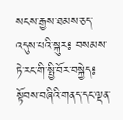སངས་རྒྱས་ཐམས་ཅད་འདུས་པའི་སྐུར༔ བསམས་ཏེ་རང་གི་སྤྱི་བོར་བསྐྱེད༔ སྟོབས་བཞིའི་གནད་དང་ལྡན་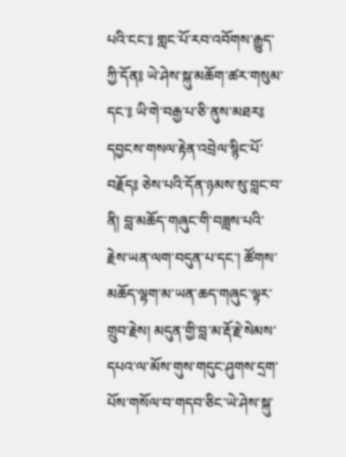པའི་ངང་༔ གླང་པོ་རབ་འབོགས་རྒྱུད་ཀྱི་དོན༔ ཡེ་ཤེས་སྐུ་མཆོག་ཚར་གསུམ་དང་༔ ཡི་གེ་བརྒྱ་པ་ཅི་ནུས་མཐར༔ དབྱངས་གསལ་རྟེན་འབྲེལ་སྙིང་པོ་བརྗོད༔ ཅེས་པའི་དོན་ཉམས་སུ་བླང་བ་ནི། བླ་མཆོད་གཞུང་གི་བཟླས་པའི་རྗེས་ཡན་ལག་བདུན་པ་དང་། ཚོགས་མཆོད་ལྷག་མ་ཡན་ཆད་གཞུང་ལྟར་གྲུབ་རྗེས། མདུན་གྱི་བླ་མ་རྡོ་རྗེ་སེམས་དཔའ་ལ་མོས་གུས་གདུང་ཤུགས་དྲག་པོས་གསོལ་བ་གདབ་ཅིང་ཡེ་ཤེས་སྐུ་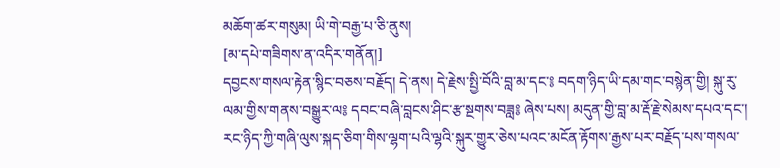མཆོག་ཚར་གསུམ། ཡི་གེ་བརྒྱ་པ་ཅི་ནུས།
[མ་དཔེ་གཟིགས་ན་འདིར་གནོན།]
དབྱངས་གསལ་རྟེན་སྙིང་བཅས་བརྗོད། དེ་ནས། དེ་རྗེས་སྤྱི་བོའི་བླ་མ་དང་༔ བདག་ཉིད་ཡི་དམ་གང་བསྙེན་གྱི། སྐུ་རུ་ལམ་གྱིས་གནས་བསྒྱུར་ལ༔ དབང་བཞི་བླངས་ཤིང་རྩ་སྔགས་བཟླ༔ ཞེས་པས། མདུན་གྱི་བླ་མ་རྡོ་རྗེ་སེམས་དཔའ་དང་། རང་ཉིད་ཀྱི་གཞི་ལུས་སྐད་ཅིག་གིས་ལྷག་པའི་ལྷའི་སྐུར་གྱུར་ཅེས་པའང་མངོན་རྟོགས་རྒྱས་པར་བརྗོད་པས་གསལ་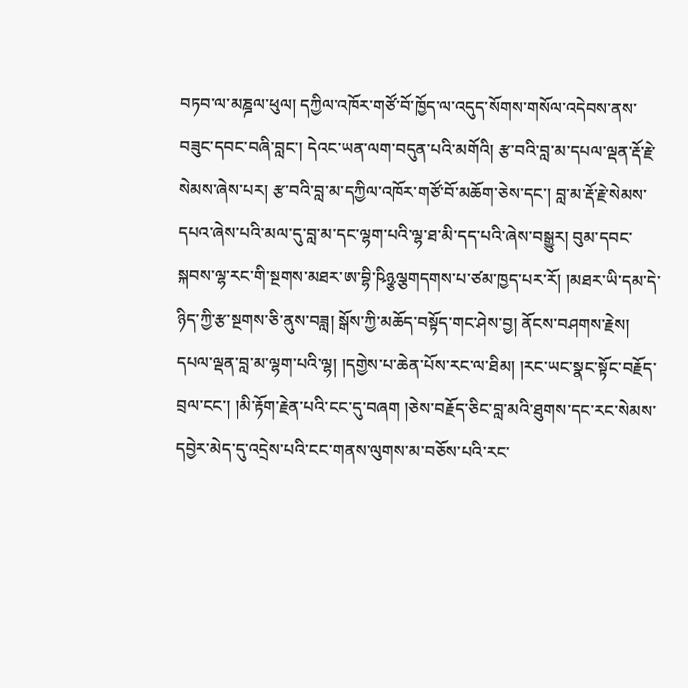བཏབ་ལ་མཎྜལ་ཕུལ། དཀྱིལ་འཁོར་གཙོ་བོ་ཁྱོད་ལ་འདུད་སོགས་གསོལ་འདེབས་ནས་བཟུང་དབང་བཞི་བླང་། དེའང་ཡན་ལག་བདུན་པའི་མགོའི། རྩ་བའི་བླ་མ་དཔལ་ལྡན་རྡོ་རྗེ་སེམས་ཞེས་པར། རྩ་བའི་བླ་མ་དཀྱིལ་འཁོར་གཙོ་བོ་མཆོག་ཅེས་དང་། བླ་མ་རྡོ་རྗེ་སེམས་དཔའ་ཞེས་པའི་མལ་དུ་བླ་མ་དང་ལྷག་པའི་ལྷ་ཐ་མི་དད་པའི་ཞེས་བསྒྱུར། བུམ་དབང་སྐབས་ལྷ་རང་གི་སྔགས་མཐར་ཨ་བྷི་ཥིཉྩལྕགདགས་པ་ཙམ་ཁྱད་པར་རོ། །མཐར་ཡི་དམ་དེ་ཉིད་ཀྱི་རྩ་སྔགས་ཅི་ནུས་བཟླ། སྒོས་ཀྱི་མཆོད་བསྟོད་གང་ཤེས་བྱ། ནོངས་བཤགས་རྗེས། དཔལ་ལྡན་བླ་མ་ལྷག་པའི་ལྷ། །དགྱེས་པ་ཆེན་པོས་རང་ལ་ཐིམ། །རང་ཡང་སྣང་སྟོང་བརྗོད་བྲལ་ངང་། །མི་རྟོག་རྗེན་པའི་ངང་དུ་བཞག །ཅེས་བརྗོད་ཅིང་བླ་མའི་ཐུགས་དང་རང་སེམས་དབྱེར་མེད་དུ་འདྲེས་པའི་ངང་གནས་ལུགས་མ་བཅོས་པའི་རང་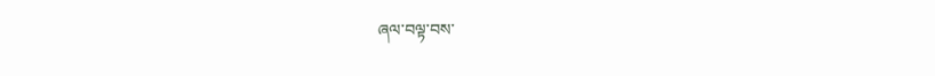ཞལ་བལྟ་བས་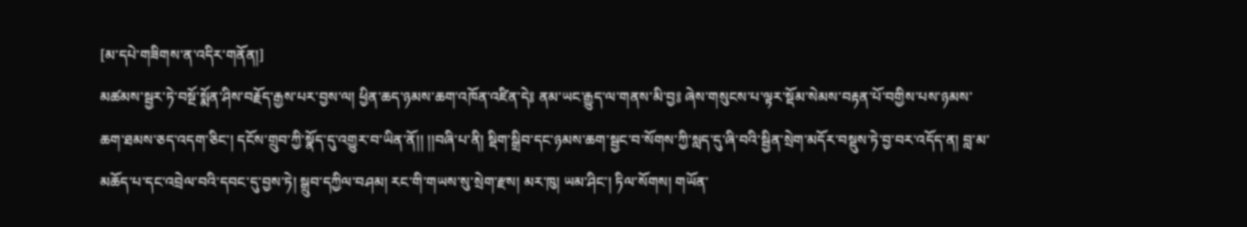[མ་དཔེ་གཟིགས་ན་འདིར་གནོན།]
མཚམས་སྦྱར་ཏེ་བསྔོ་སྨོན་ཤིས་བརྗོད་རྒྱས་པར་བྱས་ལ། ཕྱིན་ཆད་ཉམས་ཆག་འཁོན་འཛིན་དེ༔ ནམ་ཡང་རྒྱུད་ལ་གནས་མི་བྱ༔ ཞེས་གསུངས་པ་ལྟར་སྡོམ་སེམས་བརྟན་པོ་བགྱིས་པས་ཉམས་ཆག་ཐམས་ཅད་འདག་ཅིང་། དངོས་གྲུབ་ཀྱི་སྣོད་དུ་འགྱུར་བ་ཡིན་ནོ།། །།བཞི་པ་ནི། སྡིག་སྒྲིབ་དང་ཉམས་ཆག་སྦྱང་བ་སོགས་ཀྱི་སླད་དུ་ཞི་བའི་སྦྱིན་སྲེག་མདོར་བསྡུས་ཏེ་བྱ་བར་འདོད་ན། བླ་མ་མཆོད་པ་དང་འབྲེལ་བའི་དབང་དུ་བྱས་ཏེ། སྒྲུབ་དཀྱིལ་བཤམ། རང་གི་གཡས་སུ་སྲེག་རྫས། མར་ཁུ། ཡམ་ཤིང་། ཏིལ་སོགས། གཡོན་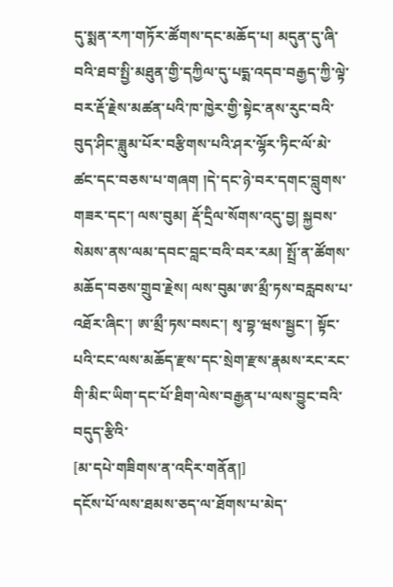དུ་སྨན་རཀ་གཏོར་ཚོགས་དང་མཆོད་པ། མདུན་དུ་ཞི་བའི་ཐབ་སྤྱི་མཐུན་གྱི་དཀྱིལ་དུ་པདྨ་འདབ་བརྒྱད་ཀྱི་ལྟེ་བར་རྡོ་རྗེས་མཚན་པའི་ཁ་ཁྱེར་གྱི་སྟེང་ནས་རུང་བའི་བུད་ཤིང་ཟླུམ་པོར་བརྩིགས་པའི་ཤར་ལྷོར་ཏིང་ལོ་མེ་ཚང་དང་བཅས་པ་གཞག །དེ་དང་ཉེ་བར་དགང་བླུགས་གཟར་དང་། ལས་བུམ། རྡོ་དྲིལ་སོགས་འདུ་བྱ། སྐྱབས་སེམས་ནས་ལམ་དབང་བླང་བའི་བར་རམ། སྤྲོ་ན་ཚོགས་མཆོད་བཅས་གྲུབ་རྗེས། ལས་བུམ་ཨ་མྲྀ་ཏས་བརླབས་པ་འཐོར་ཞིང་། ཨ་མྲྀ་ཏས་བསང་། སྭ་བྷ་ཝས་སྦྱང་། སྟོང་པའི་ངང་ལས་མཆོད་རྫས་དང་སྲེག་རྫས་རྣམས་རང་རང་གི་མིང་ཡིག་དང་པོ་ཐིག་ལེས་བརྒྱན་པ་ལས་བྱུང་བའི་བདུད་རྩིའི་
[མ་དཔེ་གཟིགས་ན་འདིར་གནོན།]
དངོས་པོ་ལས་ཐམས་ཅད་ལ་ཐོགས་པ་མེད་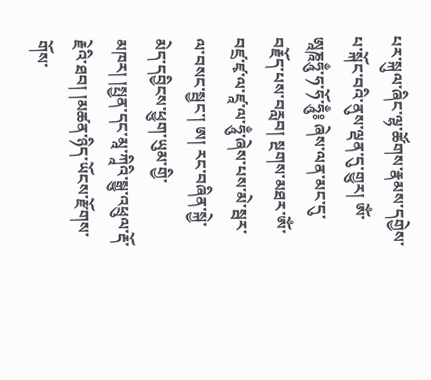པར་སྐུལ་ཞིང་ལྷ་ཚོགས་རྣམས་དགྱེས་པ་སྐོང་བའི་ནུས་ལྡན་དུ་གྱུར། ཨོཾ་ཨཱཎཱཧཱུྃ་ཧ་ཧོ་ཧཱུྃ༔ ཞེས་ལན་མང་དུ་བརྗོད་པས་བརླབ། སྔགས་མཐར་ཨོཾ་བཛྲ་ཛྭ་ལ་ཛཱ་ལ་ཧཱུྃ་ཞེས་པས་མེ་སྦར་ལ་བསང་སྦྱང་། ཨ། རང་བཞིན་སྐྱེ་མེད་དབྱིངས་ཕྱུག་ཡུམ་གྱི་མཁར། །སྤྱན་དང་མཱ་ཀཱིའི་སྒྱུ་འཕྲུལ་རྡོ་རྗེའི་ཐབ། །མཚན་ཉིད་ཡོངས་རྫོགས་གོས་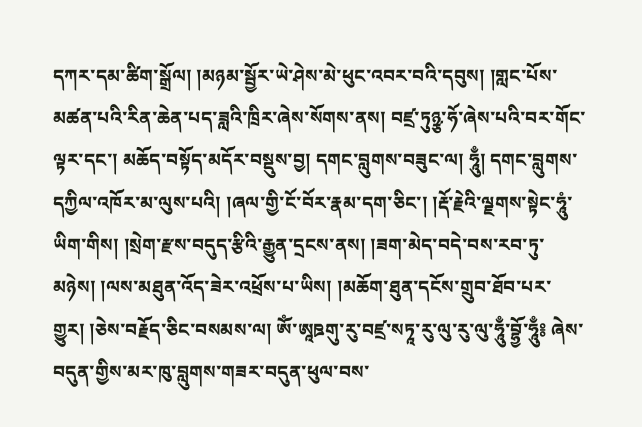དཀར་དམ་ཚིག་སྒྲོལ། །མཉམ་སྦྱོར་ཡེ་ཤེས་མེ་ཕུང་འབར་བའི་དབུས། །གླང་པོས་མཚན་པའི་རིན་ཆེན་པད་ཟླའི་ཁྲིར་ཞེས་སོགས་ནས། བཛྲ་ཏུཉྩ་ཧོ་ཞེས་པའི་བར་གོང་ལྟར་དང་། མཆོད་བསྟོད་མདོར་བསྡུས་བྱ། དགང་བླུགས་བཟུང་ལ། ཧཱུྃ། དགང་བླུགས་དཀྱིལ་འཁོར་མ་ལུས་པའི། །ཞལ་གྱི་ངོ་བོར་རྣམ་དག་ཅིང་། །རྡོ་རྗེའི་ལྗགས་སྟེང་ཧཱུཾ་ཡིག་གིས། །སྲེག་རྫས་བདུད་རྩིའི་རྒྱུན་དྲངས་ནས། །ཟག་མེད་བདེ་བས་རབ་ཏུ་མཉེས། །ལས་མཐུན་འོད་ཟེར་འཕྲོས་པ་ཡིས། །མཆོག་ཐུན་དངོས་གྲུབ་ཐོབ་པར་གྱུར། །ཅེས་བརྗོད་ཅིང་བསམས་ལ། ཨོཾ་ཨཱཋགུ་རུ་བཛྲ་སཏཱ་རུ་ལུ་རུ་ལུ་ཧཱུྃ་བྷྱོ་ཧཱུྃ༔ ཞེས་བདུན་གྱིས་མར་ཁུ་བླུགས་གཟར་བདུན་ཕུལ་བས་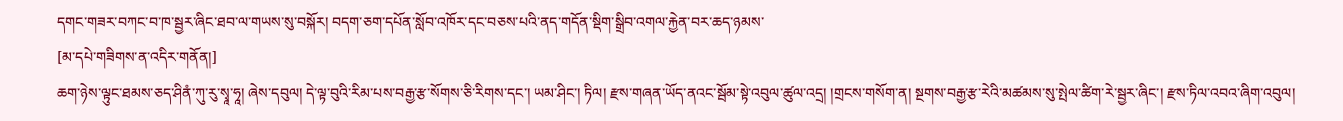དགང་གཟར་བཀང་བ་ཁ་སྦྱར་ཞིང་ཐབ་ལ་གཡས་སུ་བསྐོར། བདག་ཅག་དཔོན་སློབ་འཁོར་དང་བཅས་པའི་ནད་གདོན་སྡིག་སྒྲིབ་འགལ་རྐྱེན་བར་ཆད་ཉམས་
[མ་དཔེ་གཟིགས་ན་འདིར་གནོན།]
ཆག་ཉེས་ལྟུང་ཐམས་ཅད་ཤིནཾ་ཀུ་རུ་སྭཱ་ཧཱ། ཞེས་དབུལ། དེ་ལྟ་བུའི་རིམ་པས་བརྒྱ་རྩ་སོགས་ཅི་རིགས་དང་། ཡམ་ཤིང་། ཏིལ། རྫས་གཞན་ཡོད་ནའང་སྦོམ་སྟེ་འབུལ་ཚུལ་འདྲ། །གྲངས་གསོག་ན། སྔགས་བརྒྱ་རྩ་རེའི་མཚམས་སུ་སྤེལ་ཚིག་རེ་སྦྱར་ཞིང་། རྫས་ཏིལ་འབའ་ཞིག་འབུལ།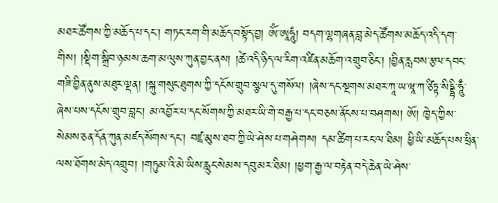མཐར་ཚོགས་ཀྱི་མཆོད་པ་དང་། གཏང་རག་གི་མཆོད་བསྟོད་བྱ། ཨོཾ་ཨཱཧཱུཾ། བདག་ལྷགཞན་བླ་མེད་ཚོགས་མཆོད་འདི་དག་གིས། །སྡིག་སྒྲིབ་ཉམས་ཆག་མ་ལུས་ཀུན་བྱང་ནས། །ཚེ་འདི་ཉིད་ལ་རིག་འཛིན་མཆོག་འགྲུབ་ཅིང་། །བྱིན་རླབས་རྩལ་དབང་གཟི་བྱིན་ནུས་མཐུར་ལྡན། །སྐུ་གསུང་ཐུགས་ཀྱི་དངོས་གྲུབ་སྩལ་དུ་གསོལ། །ཞེས་དང་སྔགས་མཐར་ཀཱ་ཡ་ཝཱ་ཀ་ཙིཏྟ་སིདྡྷི་ཧཱུྃ་ཞེས་པས་དངོས་གྲུབ་བླང་། མ་འབྱོར་པ་དང་སོགས་ཀྱི་མཐར་ཡི་གེ་བརྒྱ་པ་དང་བཅས་ནོངས་པ་བཤགས། ཨོ། ཁྱེད་ཀྱིས་སེམས་ཅན་དོན་ཀུན་མཛད་སོགས་དང་། བཛྲ་མུས་ཐབ་ཀྱི་ཡེ་ཤེས་པ་གཤེགས། དམ་ཚིག་པ་རང་ལ་ཐིམ། ཕྱི་ཡི་མཆོད་པས་ཕྲིན་ལས་ཐོགས་མེད་འགྲུབ། །གཏུམ་འི་མེ་ཡིས་རླུང་སེམས་དབུ་མར་ཐིམ། །ཕྱག་རྒྱ་ལ་བརྟེན་བདེ་ཆེན་ཡེ་ཤེས་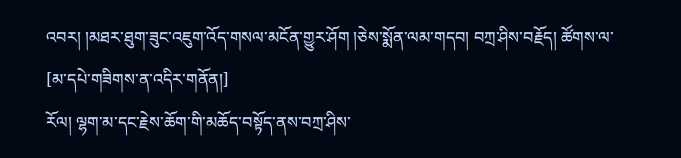འབར། །མཐར་ཐུག་ཟུང་འཇུག་འོད་གསལ་མངོན་གྱུར་ཤོག །ཅེས་སྨོན་ལམ་གདབ། བཀྲ་ཤིས་བརྗོད། ཚོགས་ལ་
[མ་དཔེ་གཟིགས་ན་འདིར་གནོན།]
རོལ། ལྷག་མ་དང་རྗེས་ཆོག་གི་མཆོད་བསྟོད་ནས་བཀྲ་ཤིས་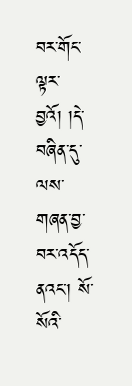བར་གོང་ལྟར་བྱའོ། །དེ་བཞིན་དུ་ལས་གཞན་བྱ་བར་འདོད་ནའང་། སོ་སོའི་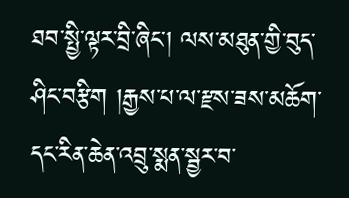ཐབ་སྤྱི་ལྟར་བྲི་ཞིང་། ལས་མཐུན་གྱི་བུད་ཤིང་བརྩིག །རྒྱས་པ་ལ་རྫས་ཟས་མཆོག་དང་རིན་ཆེན་འབྲུ་སྨན་སྦྱར་བ་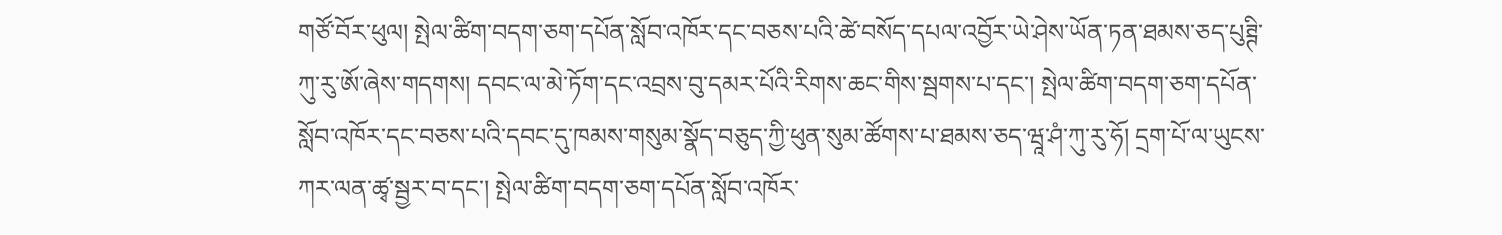གཙོ་བོར་ཕུལ། སྤེལ་ཚིག་བདག་ཅག་དཔོན་སློབ་འཁོར་དང་བཅས་པའི་ཚེ་བསོད་དཔལ་འབྱོར་ཡེ་ཤེས་ཡོན་ཏན་ཐམས་ཅད་པུཊྚི་ཀུ་རུ་ཨོ་ཞེས་གདགས། དབང་ལ་མེ་ཏོག་དང་འབྲས་བུ་དམར་པོའི་རིགས་ཆང་གིས་སྦགས་པ་དང་། སྤེལ་ཚིག་བདག་ཅག་དཔོན་སློབ་འཁོར་དང་བཅས་པའི་དབང་དུ་ཁམས་གསུམ་སྣོད་བཅུད་ཀྱི་ཕུན་སུམ་ཚོགས་པ་ཐམས་ཅད་ཝཱ་ཤཾ་ཀུ་རུ་ཧོ། དྲག་པོ་ལ་ཡུངས་ཀར་ལན་ཚྭ་སྦྱར་བ་དང་། སྤེལ་ཚིག་བདག་ཅག་དཔོན་སློབ་འཁོར་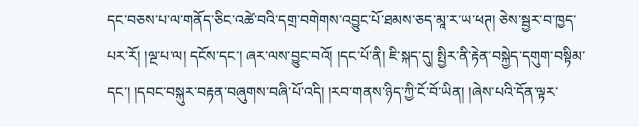དང་བཅས་པ་ལ་གནོད་ཅིང་འཚེ་བའི་དགྲ་བགེགས་འབྱུང་པོ་ཐམས་ཅད་མཱ་ར་ཡ་ཕཊ། ཅེས་སྦྱར་བ་ཁྱད་པར་རོ། །ལྔ་པ་ལ། དངོས་དང་། ཞར་ལས་བྱུང་བའོ། །དང་པོ་ནི། ཇི་སྐད་དུ། སྤྱིར་ནི་རྟེན་བསྐྱེད་དགུག་བསྟིམ་དང་། །དབང་བསྐུར་བརྟན་བཞུགས་བཞི་པོ་འདི། །རབ་གནས་ཉིད་ཀྱི་ངོ་བོ་ཡིན། །ཞེས་པའི་དོན་ལྟར་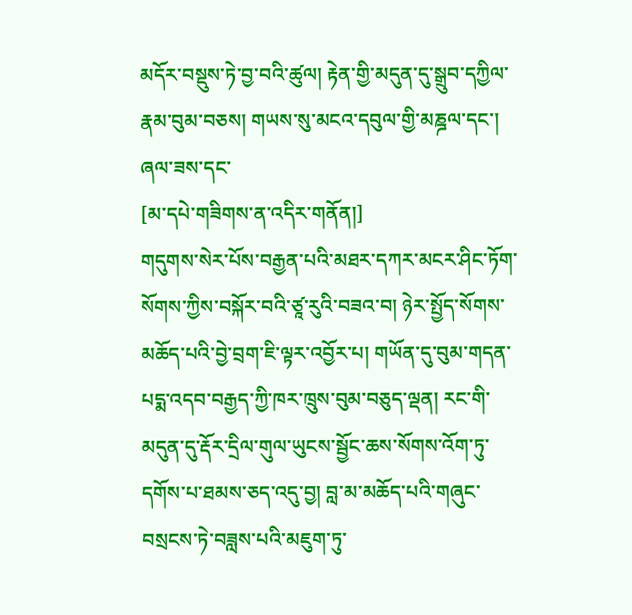མདོར་བསྡུས་ཏེ་བྱ་བའི་ཚུལ། རྟེན་གྱི་མདུན་དུ་སྒྲུབ་དཀྱིལ་རྣམ་བུམ་བཅས། གཡས་སུ་མངའ་དབུལ་གྱི་མཎྜལ་དང་། ཞལ་ཟས་དང་
[མ་དཔེ་གཟིགས་ན་འདིར་གནོན།]
གདུགས་སེར་པོས་བརྒྱན་པའི་མཐར་དཀར་མངར་ཤིང་ཏོག་སོགས་ཀྱིས་བསྐོར་བའི་ཙཱ་རུའི་བཟའ་བ། ཉེར་སྤྱོད་སོགས་མཆོད་པའི་བྱེ་བྲག་ཇི་ལྟར་འབྱོར་པ། གཡོན་དུ་བུམ་གདན་པདྨ་འདབ་བརྒྱད་ཀྱི་ཁར་ཁྲུས་བུམ་བཅུད་ལྡན། རང་གི་མདུན་དུ་རྡོར་དྲིལ་གུལ་ཡུངས་སྦྱོང་ཆས་སོགས་འོག་ཏུ་དགོས་པ་ཐམས་ཅད་འདུ་བྱ། བླ་མ་མཆོད་པའི་གཞུང་བསྲངས་ཏེ་བཟླས་པའི་མཇུག་ཏུ་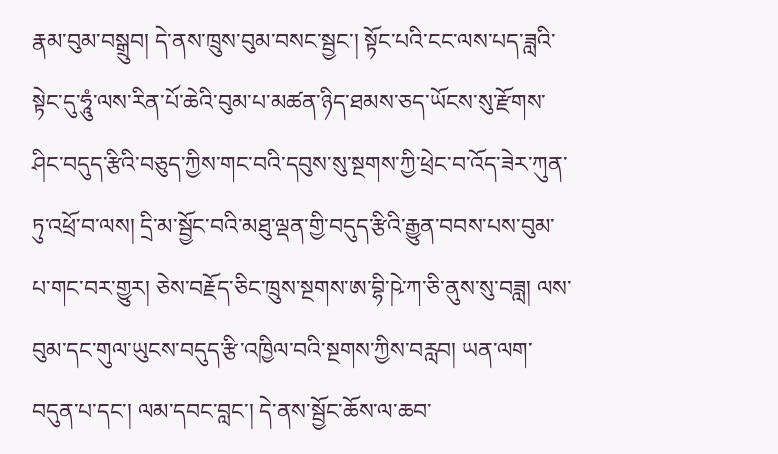རྣམ་བུམ་བསྒྲུབ། དེ་ནས་ཁྲུས་བུམ་བསང་སྦྱང་། སྟོང་པའི་ངང་ལས་པད་ཟླའི་སྟེང་དུ་ཧཱུཾ་ལས་རིན་པོ་ཆེའི་བུམ་པ་མཚན་ཉིད་ཐམས་ཅད་ཡོངས་སུ་རྫོགས་ཤིང་བདུད་རྩིའི་བཅུད་ཀྱིས་གང་བའི་དབུས་སུ་སྔགས་ཀྱི་ཕྲེང་བ་འོད་ཟེར་ཀུན་ཏུ་འཕྲོ་བ་ལས། དྲི་མ་སྦྱོང་བའི་མཐུ་ལྡན་གྱི་བདུད་རྩིའི་རྒྱུན་བབས་པས་བུམ་པ་གང་བར་གྱུར། ཅེས་བརྗོད་ཅིང་ཁྲུས་སྔགས་ཨ་བྷི་ཥེ་ཀ་ཅི་ནུས་སུ་བཟླ། ལས་བུམ་དང་གུལ་ཡུངས་བདུད་རྩི་འཁྱིལ་བའི་སྔགས་ཀྱིས་བརླབ། ཡན་ལག་བདུན་པ་དང་། ལམ་དབང་བླང་། དེ་ནས་སྦྱོང་ཆོས་ལ་ཆབ་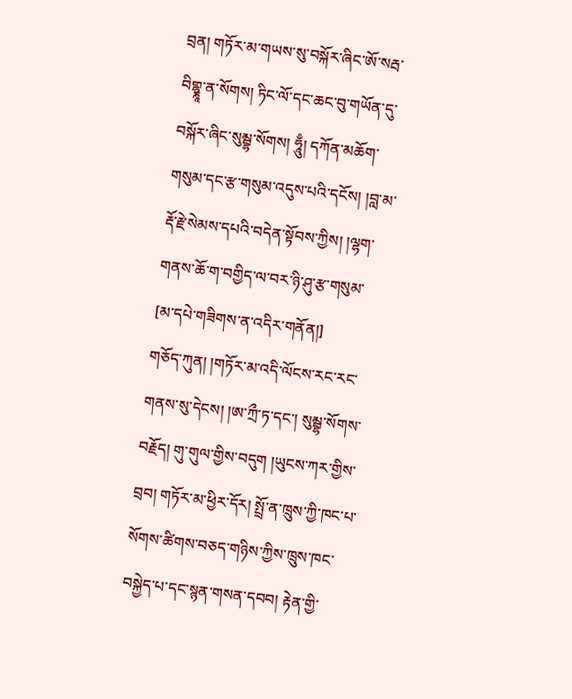བྲན། གཏོར་མ་གཡས་སུ་བསྐོར་ཞིང་ཨོ་སརྦ་བིགྷྣཱ་ན་སོགས། ཏིང་ལོ་དང་ཆང་བུ་གཡོན་དུ་བསྐོར་ཞིང་སུམྦྷ་སོགས། ཧཱུྃ། དཀོན་མཆོག་གསུམ་དང་རྩ་གསུམ་འདུས་པའི་དངོས། །བླ་མ་རྡོ་རྗེ་སེམས་དཔའི་བདེན་སྟོབས་ཀྱིས། །ལྷག་གནས་ཆོ་ག་བགྱིད་ལ་བར་ཉི་ཤུ་རྩ་གསུམ་
[མ་དཔེ་གཟིགས་ན་འདིར་གནོན།]
གཅོད་ཀུན། །གཏོར་མ་འདི་ལོངས་རང་རང་གནས་སུ་དེངས། །ཨ་ཀྲྀ་ཏ་དང་། སུམྦྷ་སོགས་བརྗོད། གུ་གུལ་གྱིས་བདུག །ཡུངས་ཀར་གྱིས་བྲབ། གཏོར་མ་ཕྱིར་དོར། སྤྲོ་ན་ཁྲུས་ཀྱི་ཁང་པ་སོགས་ཚིགས་བཅད་གཉིས་ཀྱིས་ཁྲུས་ཁང་བསྐྱེད་པ་དང་སྙན་གསན་དབབ། རྟེན་གྱི་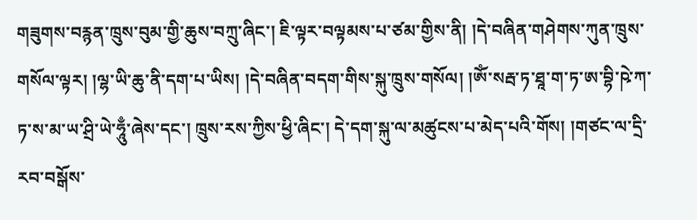གཟུགས་བརྙན་ཁྲུས་བུམ་གྱི་ཆུས་བཀྲུ་ཞིང་། ཇི་ལྟར་བལྟམས་པ་ཙམ་གྱིས་ནི། །དེ་བཞིན་གཤེགས་ཀུན་ཁྲུས་གསོལ་ལྟར། །ལྷ་ཡི་ཆུ་ནི་དག་པ་ཡིས། །དེ་བཞིན་བདག་གིས་སྐུ་ཁྲུས་གསོལ། །ཨོཾ་སརྦ་ཏ་ཐཱ་ག་ཏ་ཨ་བྷི་ཥེ་ཀ་ཏ་ས་མ་ཡ་ཤྲི་ཡེ་ཧཱུྃ་ཞེས་དང་། ཁྲུས་རས་ཀྱིས་ཕྱི་ཞིང་། དེ་དག་སྐུ་ལ་མཚུངས་པ་མེད་པའི་གོས། །གཙང་ལ་དྲི་རབ་བསྒོས་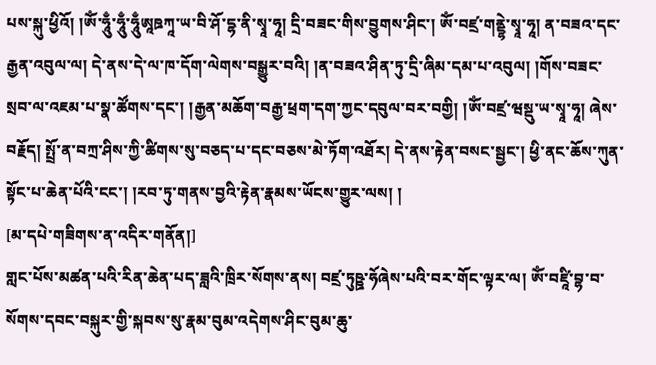པས་སྐུ་ཕྱིའོ། །ཨོཾ་ཧཱུྃ་ཧཱུྃ་ཧཱུྃཨཱཋཀཱ་ཡ་བི་ཤོ་དྷ་ནི་སྭཱ་ཧཱ། དྲི་བཟང་གིས་བྱུགས་ཤིང་། ཨོཾ་བཛྲ་གནྡྷེ་སྭཱ་ཧཱ། ན་བཟའ་དང་རྒྱན་འབུལ་ལ། དེ་ནས་དེ་ལ་ཁ་དོག་ལེགས་བསྒྱུར་བའི། །ན་བཟའ་ཤིན་ཏུ་དྲི་ཞིམ་དམ་པ་འབུལ། །གོས་བཟང་སྲབ་ལ་འཇམ་པ་སྣ་ཚོགས་དང་། །རྒྱན་མཆོག་བརྒྱ་ཕྲག་དག་ཀྱང་དབུལ་བར་བགྱི། །ཨོཾ་བཛྲ་ཝསྡུ་ཡ་སྭཱ་ཧཱ། ཞེས་བརྗོད། སྤྲོ་ན་བཀྲ་ཤིས་ཀྱི་ཚིགས་སུ་བཅད་པ་དང་བཅས་མེ་ཏོག་འཐོར། དེ་ནས་རྟེན་བསང་སྦྱང་། ཕྱི་ནང་ཆོས་ཀུན་སྟོང་པ་ཆེན་པོའི་ངང་། །རབ་ཏུ་གནས་བྱའི་རྟེན་རྣམས་ཡོངས་གྱུར་ལས། །
[མ་དཔེ་གཟིགས་ན་འདིར་གནོན།]
གླང་པོས་མཚན་པའི་རིན་ཆེན་པད་ཟླའི་ཁྲིར་སོགས་ནས། བཛྲ་ཏུཥྛ་ཧོཞེས་པའི་བར་གོང་ལྟར་ལ། ཨོཾ་བཛཱི་བྷ་བ་སོགས་དབང་བསྐུར་གྱི་སྐབས་སུ་རྣམ་བུམ་འདེགས་ཤིང་བུམ་ཆུ་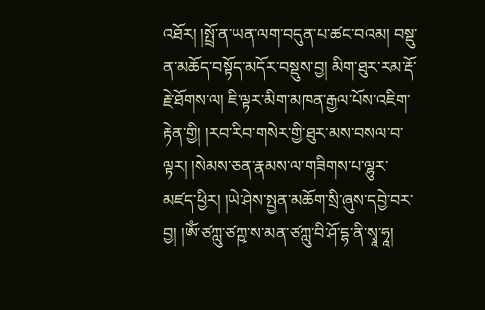འཐོར། །སྤྲོ་ན་ཡན་ལག་བདུན་པ་ཚང་བའམ། བསྡུ་ན་མཆོད་བསྟོད་མདོར་བསྡུས་བྱ། མིག་ཐུར་རམ་རྡོ་རྗེ་ཐོགས་ལ། ཇི་ལྟར་མིག་མཁན་རྒྱལ་པོས་འཇིག་རྟེན་གྱི། །རབ་རིབ་གསེར་གྱི་ཐུར་མས་བསལ་བ་ལྟར། །སེམས་ཅན་རྣམས་ལ་གཟིགས་པ་ལྷུར་མཛད་ཕྱིར། །ཡེ་ཤེས་སྤྱན་མཆོག་སྲི་ཞུས་དབྱེ་བར་བྱ། །ཨོཾ་ཙཀླུ་ཙཀྵ་ས་མན་ཙཀླུ་བི་ཤོ་དྷ་ནི་སྭཱ་ཧཱ།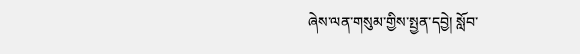ཞེས་ལན་གསུམ་གྱིས་སྤྱན་དབྱེ། སློབ་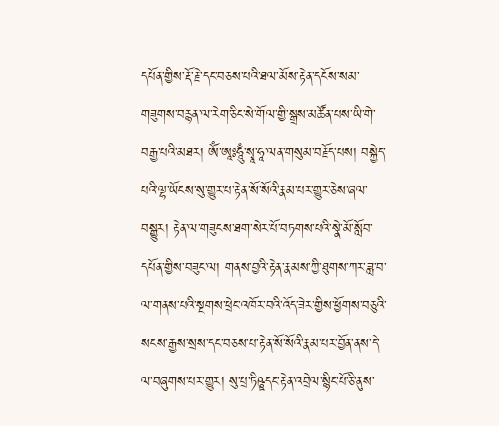དཔོན་གྱིས་རྡོ་རྗེ་དང་བཅས་པའི་ཐལ་མོས་རྟེན་དངོས་སམ་གཟུགས་བརྙན་ལ་རེག་ཅིང་སེ་གོལ་གྱི་སྒྲས་མཚོན་པས་ཡི་གེ་བརྒྱ་པའི་མཐར། ཨོཾ་ཨཱཿཧཱུྃ་སྭཱ་ཧཱ་ལན་གསུམ་བརྗོད་པས། བསྐྱེད་པའི་ལྷ་ཡོངས་སུ་གྱུར་པ་རྟེན་སོ་སོའི་རྣམ་པར་གྱུར་ཅེས་ཞལ་བསྒྱུར། རྟེན་ལ་གཟུངས་ཐག་སེར་པོ་བཏགས་པའི་སྣེ་མོ་སློབ་དཔོན་གྱིས་བཟུང་ལ། གནས་བྱའི་རྟེན་རྣམས་ཀྱི་ཐུགས་ཀར་ཟླ་བ་ལ་གནས་པའི་སྔགས་ཕྲེང་འཁོར་བའི་འོད་ཟེར་གྱིས་ཕྱོགས་བཅུའི་སངས་རྒྱས་སྲས་དང་བཅས་པ་རྟེན་སོ་སོའི་རྣམ་པར་བྱོན་ནས་དེ་ལ་བཞུགས་པར་གྱུར། སུ་པྲ་ཏིཥྛདང་རྟེན་འབྲེལ་སྙིང་པོ་ཅི་ནུས་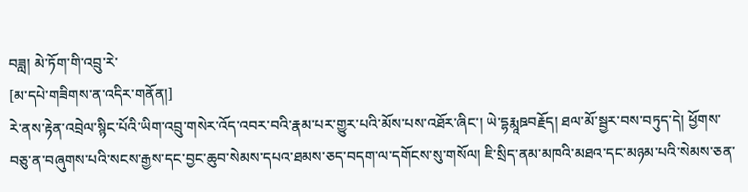བཟླ། མེ་ཏོག་གི་འབྲུ་རེ་
[མ་དཔེ་གཟིགས་ན་འདིར་གནོན།]
རེ་ནས་རྟེན་འབྲེལ་སྙིང་པོའི་ཡིག་འབྲུ་གསེར་འོད་འབར་བའི་རྣམ་པར་གྱུར་པའི་མོས་པས་འཐོར་ཞིང་། ཡེ་དྷརྨཱཋབརྗོད། ཐལ་མོ་སྦྱར་བས་བཏུད་དེ། ཕྱོགས་བཅུ་ན་བཞུགས་པའི་སངས་རྒྱས་དང་བྱང་ཆུབ་སེམས་དཔའ་ཐམས་ཅད་བདག་ལ་དགོངས་སུ་གསོལ། ཇི་སྲིད་ནམ་མཁའི་མཐའ་དང་མཉམ་པའི་སེམས་ཅན་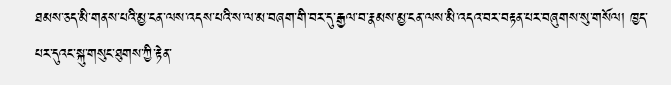ཐམས་ཅད་མི་གནས་པའི་མྱ་ངན་ལས་འདས་པའི་ས་ལ་མ་བཞག་གི་བར་དུ་རྒྱལ་བ་རྣམས་མྱ་ངན་ལས་མི་འདའ་བར་བརྟན་པར་བཞུགས་སུ་གསོལ། ཁྱད་པར་དུའང་སྐུ་གསུང་ཐུགས་ཀྱི་རྟེན་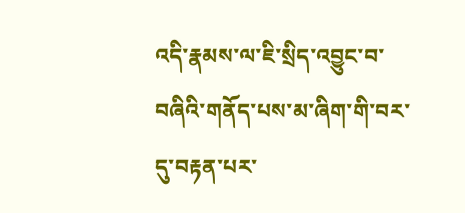འདི་རྣམས་ལ་ཇི་སྲིད་འབྱུང་བ་བཞིའི་གནོད་པས་མ་ཞིག་གི་བར་དུ་བརྟན་པར་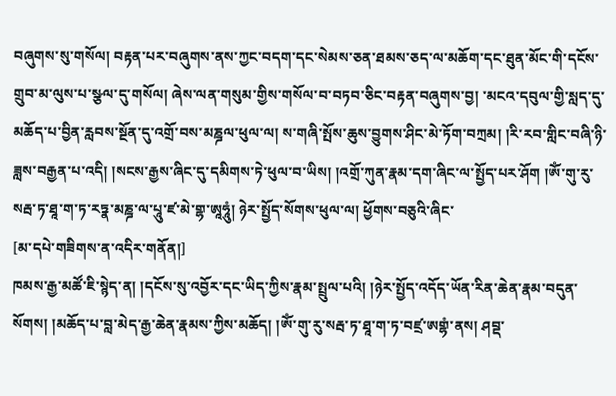བཞུགས་སུ་གསོལ། བརྟན་པར་བཞུགས་ནས་ཀྱང་བདག་དང་སེམས་ཅན་ཐམས་ཅད་ལ་མཆོག་དང་ཐུན་མོང་གི་དངོས་གྲུབ་མ་ལུས་པ་སྩལ་དུ་གསོལ། ཞེས་ལན་གསུམ་གྱིས་གསོལ་བ་བཏབ་ཅིང་བརྟན་བཞུགས་བྱ། ་མངའ་དབུལ་གྱི་སླད་དུ་མཆོད་པ་བྱིན་རླབས་སྔོན་དུ་འགྲོ་བས་མཎྜལ་ཕུལ་ལ། ས་གཞི་སྤོས་ཆུས་བྱུགས་ཤིང་མེ་ཏོག་བཀྲམ། །རི་རབ་གླིང་བཞི་ཉི་ཟླས་བརྒྱན་པ་འདི། །སངས་རྒྱས་ཞིང་དུ་དམིགས་ཏེ་ཕུལ་བ་ཡིས། །འགྲོ་ཀུན་རྣམ་དག་ཞིང་ལ་སྤྱོད་པར་ཤོག །ཨོཾ་གུ་རུ་སརྦ་ཏ་ཐཱ་ག་ཏ་རཏྣ་མཎྜ་ལ་པཱུ་ཛ་མེ་གྷ་ཨཱཧཱུཾ། ཉེར་སྤྱོད་སོགས་ཕུལ་ལ། ཕྱོགས་བཅུའི་ཞིང་
[མ་དཔེ་གཟིགས་ན་འདིར་གནོན།]
ཁམས་རྒྱ་མཚོ་ཇི་སྙེད་ན། །དངོས་སུ་འབྱོར་དང་ཡིད་ཀྱིས་རྣམ་སྤྲུལ་པའི། །ཉེར་སྤྱོད་འདོད་ཡོན་རིན་ཆེན་རྣམ་བདུན་སོགས། །མཆོད་པ་བླ་མེད་རྒྱ་ཆེན་རྣམས་ཀྱིས་མཆོད། །ཨོཾ་གུ་རུ་སརྦ་ཏ་ཐཱ་ག་ཏ་བཛྲ་ཨགྷཾ་ནས། ཤབྡ་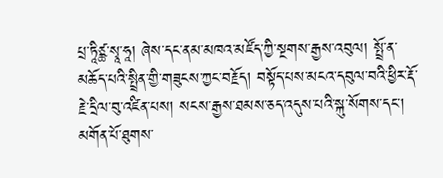པྲ་ཏཱིཙྪ་སྭཱ་ཧཱ། ཞེས་དང་ནམ་མཁའ་མཛོད་ཀྱི་སྔགས་རྒྱས་འབུལ། སྤྲོ་ན་མཆོད་པའི་སྤྲིན་གྱི་གཟུངས་ཀྱང་བརྗོད། བསྟོད་པས་མངའ་དབུལ་བའི་ཕྱིར་རྡོ་རྗེ་དྲིལ་བུ་འཛིན་པས། སངས་རྒྱས་ཐམས་ཅད་འདུས་པའི་སྐུ་སོགས་དང་། མགོན་པོ་ཐུགས་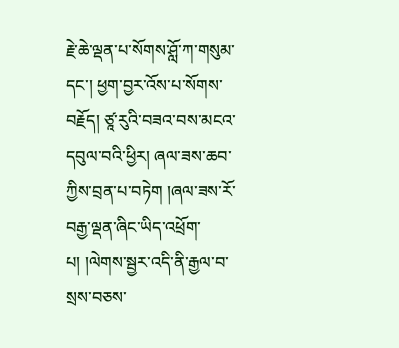རྗེ་ཆེ་ལྡན་པ་སོགས་ཤློ་ཀ་གསུམ་དང་། ཕྱག་བྱར་འོས་པ་སོགས་བརྗོད། ཙཱ་རུའི་བཟའ་བས་མངའ་དབུལ་བའི་ཕྱིར། ཞལ་ཟས་ཆབ་ཀྱིས་བྲན་པ་བཏེག །ཞལ་ཟས་རོ་བརྒྱ་ལྡན་ཞིང་ཡིད་འཕྲོག་པ། །ལེགས་སྦྱར་འདི་ནི་རྒྱལ་བ་སྲས་བཅས་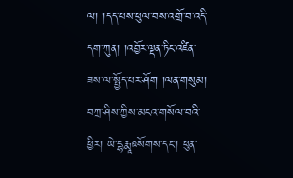ལ། །དད་པས་ཕུལ་བས་འགྲོ་བ་འདི་དག་ཀུན། །འབྱོར་ལྡན་ཏིང་འཛིན་ཟས་ལ་སྤྱོད་པར་ཤོག །ལན་གསུམ། བཀྲ་ཤིས་ཀྱིས་མངའ་གསོལ་བའི་ཕྱིར། ཡེ་དྷརྨཱཋསོགས་དང་། ཕུན་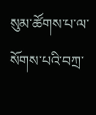སུམ་ཚོགས་པ་ལ་སོགས་པའི་བཀྲ་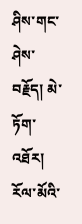ཤིས་གང་ཤེས་བརྗོད། མེ་ཏོག་འཐོར། རོལ་མོའི་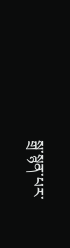སྒྲ་སྙན་པར་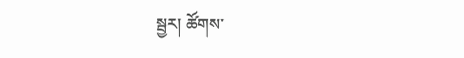སྦྱར། ཚོགས་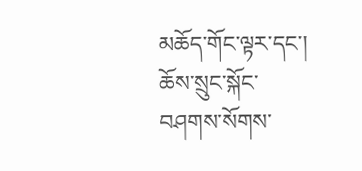མཆོད་གོང་ལྟར་དང་། ཆོས་སྲུང་སྐོང་བཤགས་སོགས་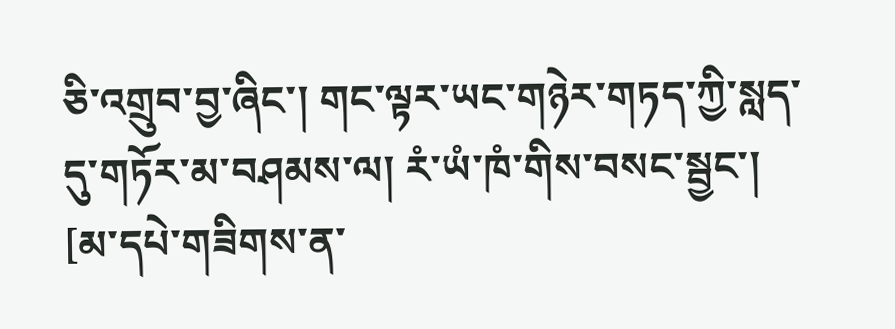ཅི་འགྲུབ་བྱ་ཞིང་། གང་ལྟར་ཡང་གཉེར་གཏད་ཀྱི་སླད་དུ་གཏོར་མ་བཤམས་ལ། རཾ་ཡཾ་ཁཾ་གིས་བསང་སྦྱང་།
[མ་དཔེ་གཟིགས་ན་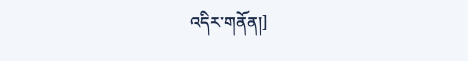འདིར་གནོན།]